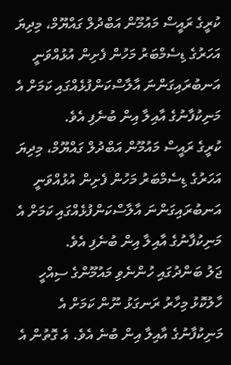ކުރީގެ ރައީސް މައުމޫން އަބްދުލް ގައްޔޫމް، މިދިޔަ އަހަރުގެ ޑިސެމްބަރު މަހުން ފެށިން އުޅުއްވަނީ އަނބުރައިގަންނަ އާލާސްކަންފުޅެއްގައި ކަމަށް އެ މަނިކުފާނުގެ އާއިލާ އިން ބުނެފި އެވެ.
ކުރީގެ ރައީސް މައުމޫން އަބްދުލް ގައްޔޫމް، މިދިޔަ އަހަރުގެ ޑިސެމްބަރު މަހުން ފެށިން އުޅުއްވަނީ އަނބުރައިގަންނަ އާލާސްކަންފުޅެއްގައި ކަމަށް އެ މަނިކުފާނުގެ އާއިލާ އިން ބުނެފި އެވެ.
ޖަލު ބަންދުގައި ހުންނެވި މައުމޫންގެ ސިއްހީ ހާލުކޮޅު މިހާރު ރަނގަޅު ނޫން ކަމަށް އެ މަނިކުފާނުގެ އާއިލާ އިން ބުނެ އެވެ. އެ ގޮތުން އެ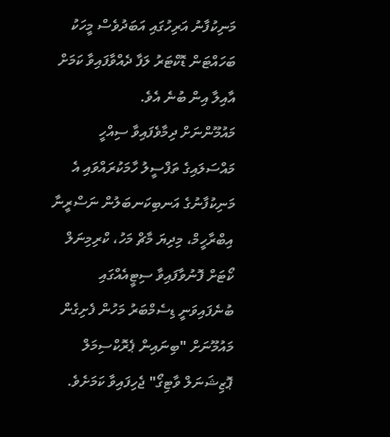މަނިކުފާނު އަރިހުގައި އަބަދުވެސް މީހަކު ބަހައްޓަން ޑޮކްޓަރު ލަފާ ދެއްވާފައިވާ ކަމަށް އާއިލާ އިން ބުނެ އެވެ.
މައުމޫންނަށް ދިމާވެފައިވާ ސިއްހީ މައްސަލައިގެ ތަފްސީލު ހާމަކުރައްވައި އެ މަނިކުފާނުގެ އަނބިކަނބަލުން ނަސްރީނާ އިބްރާހީމް، މިދިޔަ މާޗް މަހު، ކްރިމިނަލް ކޯޓަށް ފޮނުވާފައިވާ ސިޓީއެއްގައި ބުނެފައިވަނީ ޑިސެމްބަރު މަހުން ފެށިގެން މައުމޫނަށް "ބިނައިން ޕެރޮކްސިމަލް ޕޮޒިޝަނަލް ވާޓިގޯ" ޖެހިފައިވާ ކަމަށެވެ.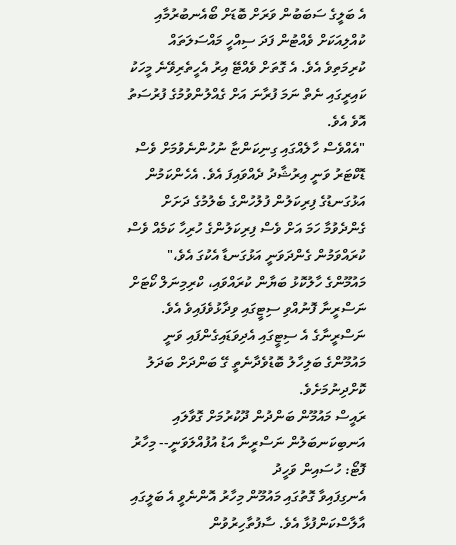އެ ބަލީގެ ސަބަބުން ވަރަށް ބޮޑަށް ބޯއެނބުރުމާއި ކުއްލިއަކަށް ވެއްޓުން ފަދަ ސިއްހީ މައްސަލަތައް ކުރިމަތިވެ އެވެ. އެ ގޮތަށް ވެއްޓޭ އިރު އެހީތެރިވޭނެ މީހަކު ކައިރީގައި ނެތް ނަމަ ފުރާނަ އަށް ގެއްލުންވުމުގެ ފުރުސަތު އޮވެ އެވެ.
"އެއްވެސް ހާލެއްގައި ގިނިކަންޏާ ނުހުންނެވުމަށް ވެސް ޑޮކްޓަރު ވަނީ އިރުޝާދު ދެއްވައިފަ އެވެ. އެހެންކަމުން އަޅުގަނޑުގެ ފިރިކަލުން ފުލުހުންގެ ބެލުމުގެ ދަށަށް ގެންދެވުމާ ހަމަ އަށް ވެސް ފިރިކަލުންގެ ހުރިހާ ކަމެއް ވެސް ކުރައްވަމުން ގެންދަވަނީ އަޅުގަނޑާ އެކުގަ އެވެ،" މައުމޫންގެ ހާލުކޮޅު ބަޔާން ކުރައްވައި، ކްރިމިނަލް ކޯޓަށް ނަސްރީނާ ފޮނުއްވި ސިޓީގައި ވިދާޅުވެފައިވެ އެވެ.
ނަސްރީނާގެ އެ ސިޓީގައި އެދިވަޑައިގެންފައި ވަނީ މައުމޫންގެ ބަލިހާލު ބޮޑުވެދާނެތީ ގޭ ބަންދަށް ބަދަލު ކޮށްދިނުމަށެވެ.
ރައީސް މައުމޫން ބަންދުން ދޫކުރުމަށް ގޮވާލައި އަނބިކަނބަލުން ނަސްރީނާ އަޑު އުފުއްލަވަނީ-- މިހާރު ފޮޓޯ: ހުސައިން ވަހީދު
އެނގިފައިވާ ގޮތުގައި މައުމޫން މިހާރު އޮންނެވީ އެ ބަލީގައި އާލާސްކަންފުޅާ އެވެ. ސާފުތާހިރުވުން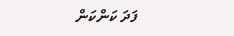ފަދަ ކަންކަން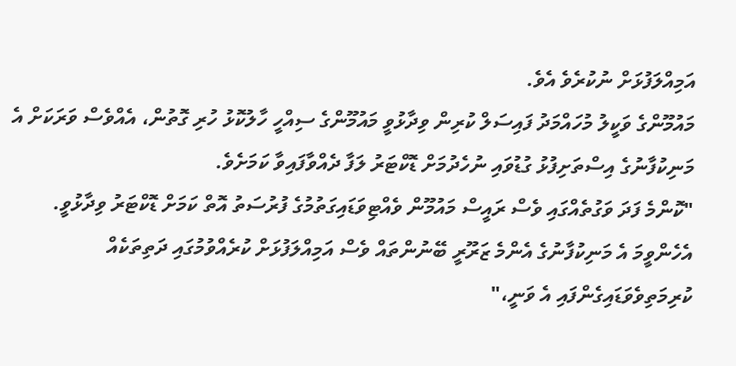އަމިއްލަފުޅަށް ނުކުރެވެ އެވެ.
މައުމޫންގެ ވަކީލު މުހައްމަދު ފައިސަލް ކުރިން ވިދާޅުވީ މައުމޫންގެ ސިއްހީ ހާލުކޮޅު ހުރި ގޮތުން، އެއްވެސް ވަރަކަށް އެ މަނިކުފާނުގެ އިސްތަށިފުޅު ގުޑުވައި ނުހެދުމަށް ޑޮކްޓަރު ލަފާ ދެއްވާފައިވާ ކަމަށެވެ.
"ކޮންމެ ފަދަ ވަގުތެއްގައި ވެސް ރައީސް މައުމޫން ވެއްޓިވަޑައިގަތުމުގެ ފުރުސަތު އޮތް ކަމަށް ޑޮކްޓަރު ވިދާޅުވީ. އެހެންވީމަ އެ މަނިކުފާނުގެ އެންމެ ޒަރޫރީ ބޭނުންތައް ވެސް އަމިއްލަފުޅަށް ކުރެއްވުމުގައި ދަތިތަކެއް ކުރިމަތިވެވަޑައިގެންފައި އެ ވަނީ،"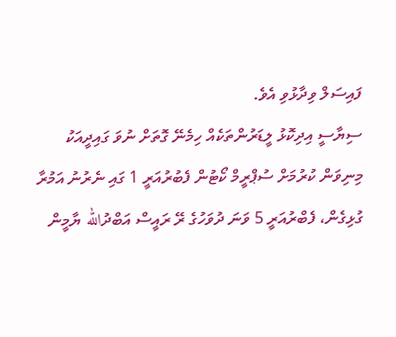ފައިސަލް ވިދާޅުވި އެވެ.
ސިޔާސީ އިދިކޮޅު ލީޑަރުންތަކެއް ހިމެނޭ ގޮތަށް ނުވަ ގައިދީއަކު މިނިވަން ކުރުމަށް ސުޕްރީމް ކޯޓުން ފެބުރުއަރީ 1 ގައި ނެރުނު އަމުރާ ގުޅިގެން، ފެބްރުއަރީ 5 ވަނަ ދުވަހުގެ ރޭ ރައީސް އަބްދުالله ޔާމީން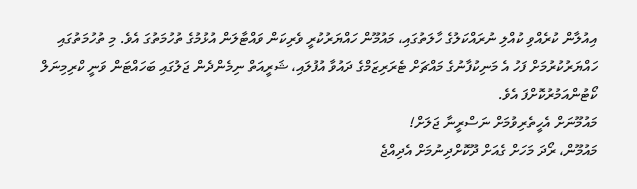އިއުލާން ކުރެއްވި ކުއްލި ނުރައްކަލުގެ ހާލަތުގައި، މައުމޫން ހައްޔަރުކުރީ ވެރިކަން ވައްޓާލަން އުޅުމުގެ ތުހުމަތުގަ އެވެ. މި ތުހުމަތުގައި ހައްޔަރުކުރުމަށް ފަހު އެ މަނިކުފާނުގެ މައްޗަށް ޓެރަރިޒަމްގެ ދައުވާ އުފުލައި، ޝަރީއަތް ނިމެންދެން ޖަލުގައި ބަހައްޓަން ވަނީ ކްރިމިނަލް ކޯޓުންއަމުރުކޮށްފަ އެވެ.
މައުމޫނަށް އެހީތެރިވުމަށް ނަސްރީނާ ޖަލަށް!
މައުމޫން، ރޯދަ މަހަށް ގެއަށް ދޫކޮށްދިނުމަށް އެދިއްޖެ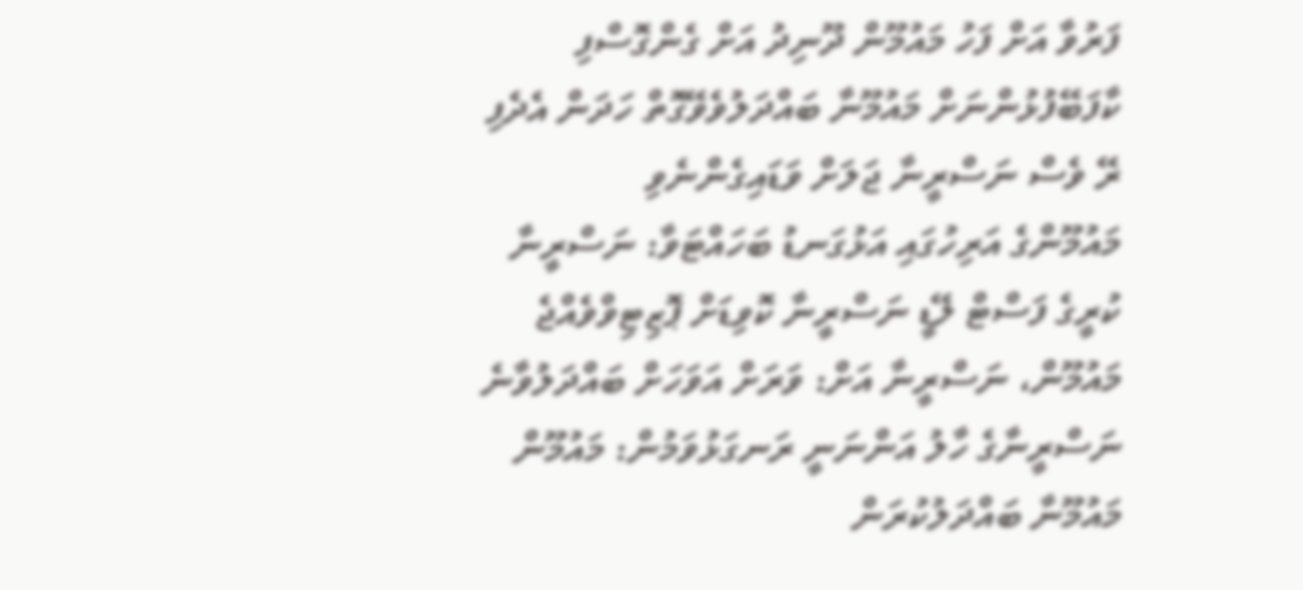ފަރުވާ އަށް ފަހު މައުމޫން ދޫނިދު އަށް ގެންގޮސްފި
ކާފަބޭފުޅުންނަށް މައުމޫނާ ބައްދަލުވެވޭގޮތް ހަދަން އެދެފި
ރޭ ވެސް ނަސްރީނާ ޖަލަށް ވަޑައިގެންނެވި
މައުމޫންގެ އަރިހުގައި އަޅުގަނޑު ބަހައްޓަވާ: ނަސްރީނާ
ކުރީގެ ފަސްޓް ލޭޑީ ނަސްރީނާ ކޮވިޑަށް ޕޮޒިޓިވްވެއްޖެ
މައުމޫން، ނަސްރީނާ އަށް: ވަރަށް އަވަހަށް ބައްދަލުވާނެ
ނަސްރީނާގެ ހާލު އަންނަނީ ރަނގަޅުވަމުން: މައުމޫން
މައުމޫނާ ބައްދަލުކުރަން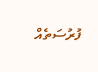ފުރުސަތެއް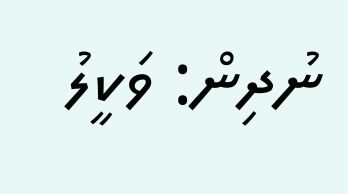ނުދިން: ވަކީލު